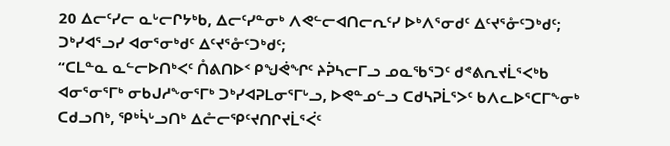20 ᐃᓕᑦᓯᓕ ᓇᒡᓕᒋᔭᒃᑲ, ᐃᓕᑦᓯᓐᓂᒃ ᐱᕙᓪᓕᐊᑎᓕᕆᑦᓯ ᐅᒃᐱᕐᓂᑯᑦ ᐃᑦᔪᕐᓁᑦᑐᒃᑯᑦ; ᑐᒃᓯᐊᕐᓗᓯ ᐊᓂᕐᓂᒃᑯᑦ ᐃᑦᔪᕐᓁᑦᑐᒃᑯᑦ;
“ᑕᒪᓐᓇ ᓇᓪᓕᐅᑎᒃᐸᑦ ᑍᕕᑎᐅᑉ ᑭᖑᕚᖏᑦ ᔨᕉᓴᓕᒥᓗ ᓄᓇᖃᕐᑐᑦ ᑯᕝᕕᕆᔪᒫᕐᐸᒃᑲ ᐊᓂᕐᓂᕐᒥᒃ ᓂᑲᒍᓱᖕᓂᕐᒥᒃ ᑐᒃᓯᐊᕈᒪᓂᕐᒥᒡᓗ, ᐅᕙᓐᓄᓪᓗ ᑕᑯᓴᕈᒫᕐᐳᑦ ᑲᐱᓚᐅᕐᑕᒥᖕᓂᒃ ᑕᑯᓗᑎᒃ, ᕿᒃᓵᒡᓗᑎᒃ ᐃᓔᓕᕿᑦᔪᑎᒋᔪᒫᕐᐹᑦ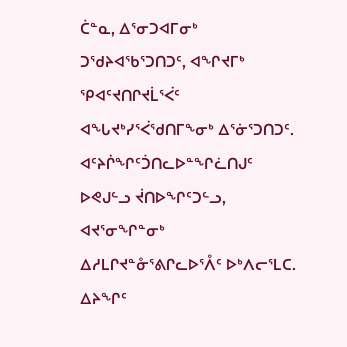ᑖᓐᓇ, ᐃᕐᓂᑐᐊᒥᓂᒃ ᑐᖁᔨᐊᖃᕐᑐᑎᑐᑦ, ᐊᖏᔪᒥᒃ ᕿᐊᑦᔪᑎᒋᔪᒫᕐᐹᑦ ᐊᖓᔪᒃᓯᕐᐹᖁᑎᒥᖕᓂᒃ ᐃᕐᓃᕐᑐᑎᑐᑦ.
ᐊᑦᔨᒌᖏᑦᑑᑎᓚᐅᓐᖏᓛᑎᒍᑦ ᐅᕙᒍᓪᓗ ᔫᑎᐅᖏᑦᑐᓪᓗ, ᐊᔪᕐᓂᖏᓐᓂᒃ ᐃᓱᒪᒋᔪᓐᓁᕐᕕᒋᓚᐅᕐᐰᑦ ᐅᒃᐱᓕᕐᒪᑕ.
ᐃᔨᖏᑦ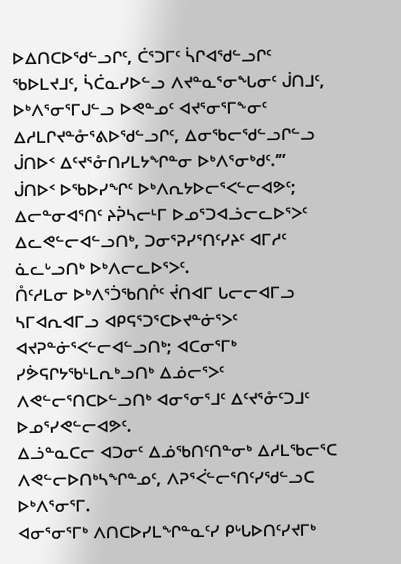ᐅᐃᑎᑕᐅᖁᓪᓗᒋᑦ, ᑖᕐᑐᒥᑦ ᓵᒋᐊᖁᓪᓗᒋᑦ ᖃᐅᒪᔪᒧᑦ, ᓵᑖᓇᓯᐅᓪᓗ ᐱᔪᓐᓇᕐᓂᖓᓂᑦ ᒎᑎᒧᑦ, ᐅᒃᐱᕐᓂᕐᒥᒍᓪᓗ ᐅᕙᓐᓄᑦ ᐊᔪᕐᓂᕐᒥᖕᓂᑦ ᐃᓱᒪᒋᔪᓐᓁᕐᕕᐅᖁᓪᓗᒋᑦ, ᐃᓂᖃᓕᖁᓪᓗᒋᓪᓗ ᒎᑎᐅᑉ ᐃᑦᔪᕐᓁᑎᓯᒪᔭᖏᓐᓂ ᐅᒃᐱᕐᓂᒃᑯᑦ.’”
ᒎᑎᐅᑉ ᐅᖃᐅᓯᖏᑦ ᐅᒃᐱᕆᔭᐅᓕᕐᐸᓪᓕᐊᕗᑦ; ᐃᓕᓐᓂᐊᕐᑎᑦ ᔨᕉᓴᓕᒻᒥ ᐅᓄᕐᑐᐊᓘᓕᓚᐅᕐᐳᑦ ᐃᓚᕙᓪᓕᐊᓪᓗᑎᒃ, ᑐᓂᕐᕈᓯᕐᑎᑦᓯᔨᑦ ᐊᒥᓱᑦ ᓈᓚᒡᓗᑎᒃ ᐅᒃᐱᓕᓚᐅᕐᐳᑦ.
ᑍᑦᓱᒪᓂ ᐅᒃᐱᕐᑑᖃᑎᒌᑦ ᔫᑎᐊᒥ ᒐᓕᓕᐊᒥᓗ ᓴᒥᐊᕆᐊᒥᓗ ᐊᑭᕋᕐᑐᕐᑕᐅᔪᓐᓃᕐᐳᑦ ᐊᔪᕈᓐᓃᕐᐸᓪᓕᐊᓪᓗᑎᒃ; ᐊᑕᓂᕐᒥᒃ ᓯᕘᕋᒋᔭᖃᒻᒪᕆᒃᓗᑎᒃ ᐃᓅᓕᕐᐳᑦ ᐱᕙᓪᓕᕐᑎᑕᐅᓪᓗᑎᒃ ᐊᓂᕐᓂᕐᒧᑦ ᐃᑦᔪᕐᓁᑦᑐᒧᑦ ᐅᓄᕐᓯᕙᓪᓕᐊᕗᑦ.
ᐃᓘᓐᓇᑕᓕ ᐊᑐᓂᑦ ᐃᓅᖃᑎᑦᑎᓐᓂᒃ ᐃᓱᒪᖃᓕᕐᑕ ᐱᕙᓪᓕᐅᑎᒃᓴᖏᓐᓄᑦ, ᐱᕈᕐᐹᓪᓕᕐᑎᑦᓯᖁᓪᓗᑕ ᐅᒃᐱᕐᓂᕐᒥ.
ᐊᓂᕐᓂᕐᒥᒃ ᐱᑎᑕᐅᓯᒪᖏᓐᓇᑦᓯ ᑭᒡᒐᐅᑎᑦᓯᔪᒥᒃ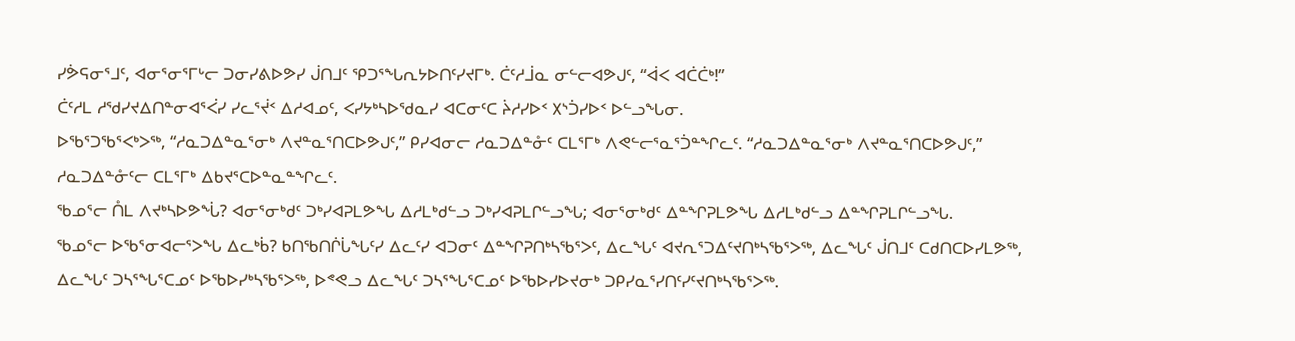ᓯᕘᕋᓂᕐᒧᑦ, ᐊᓂᕐᓂᕐᒥᒡᓕ ᑐᓂᓯᕕᐅᕗᓯ ᒎᑎᒧᑦ ᕿᑐᕐᖓᕆᔭᐅᑎᑦᓯᔪᒥᒃ. ᑖᑦᓱᒨᓇ ᓂᓪᓕᐊᕗᒍᑦ, “ᐋᐸ ᐊᑖᑖᒃ!”
ᑖᑦᓱᒪ ᓱᖁᓯᔪᐃᑎᓐᓂᐊᕐᐹᓯ ᓯᓚᕐᔫᑉ ᐃᓱᐊᓄᑦ, ᐸᓯᔭᒃᓴᐅᖁᓇᓯ ᐊᑕᓂᑦᑕ ᔩᓱᓯᐅᑉ ᙭ᔅᑑᓯᐅᑉ ᐅᓪᓗᖓᓂ.
ᐅᖃᕐᑐᖃᕐᐸᒃᐳᖅ, “ᓱᓇᑐᐃᓐᓇᕐᓂᒃ ᐱᔪᓐᓇᕐᑎᑕᐅᕗᒍᑦ,” ᑭᓯᐊᓂᓕ ᓱᓇᑐᐃᓐᓁᑦ ᑕᒪᕐᒥᒃ ᐱᕙᓪᓕᕐᓇᕐᑑᓐᖏᓚᑦ. “ᓱᓇᑐᐃᓐᓇᕐᓂᒃ ᐱᔪᓐᓇᕐᑎᑕᐅᕗᒍᑦ,” ᓱᓇᑐᐃᓐᓁᑦᓕ ᑕᒪᕐᒥᒃ ᐃᑲᔪᕐᑕᐅᓐᓇᓐᖏᓚᑦ.
ᖃᓄᕐᓕ ᑍᒪ ᐱᔪᒃᓴᐅᕗᖔ? ᐊᓂᕐᓂᒃᑯᑦ ᑐᒃᓯᐊᕈᒪᕗᖓ ᐃᓱᒪᒃᑯᓪᓗ ᑐᒃᓯᐊᕈᒪᒋᓪᓗᖓ; ᐊᓂᕐᓂᒃᑯᑦ ᐃᓐᖏᕈᒪᕗᖓ ᐃᓱᒪᒃᑯᓪᓗ ᐃᓐᖏᕈᒪᒋᓪᓗᖓ.
ᖃᓄᕐᓕ ᐅᖃᕐᓂᐊᓕᕐᐳᖓ ᐃᓚᒃᑳ? ᑲᑎᖃᑎᒌᒑᖓᑦᓯ ᐃᓚᑦᓯ ᐊᑐᓂᑦ ᐃᓐᖏᕈᑎᒃᓴᖃᕐᐳᑦ, ᐃᓚᖓᑦ ᐊᔪᕆᕐᑐᐃᑦᔪᑎᒃᓴᖃᕐᐳᖅ, ᐃᓚᖓᑦ ᒎᑎᒧᑦ ᑕᑯᑎᑕᐅᓯᒪᕗᖅ, ᐃᓚᖓᑦ ᑐᓴᕐᖓᕐᑕᓄᑦ ᐅᖃᐅᓯᒃᓴᖃᕐᐳᖅ, ᐅᕝᕙᓗ ᐃᓚᖓᑦ ᑐᓴᕐᖓᕐᑕᓄᑦ ᐅᖃᐅᓯᐅᔪᓂᒃ ᑐᑭᓯᓇᕐᓯᑎᑦᓯᑦᔪᑎᒃᓴᖃᕐᐳᖅ.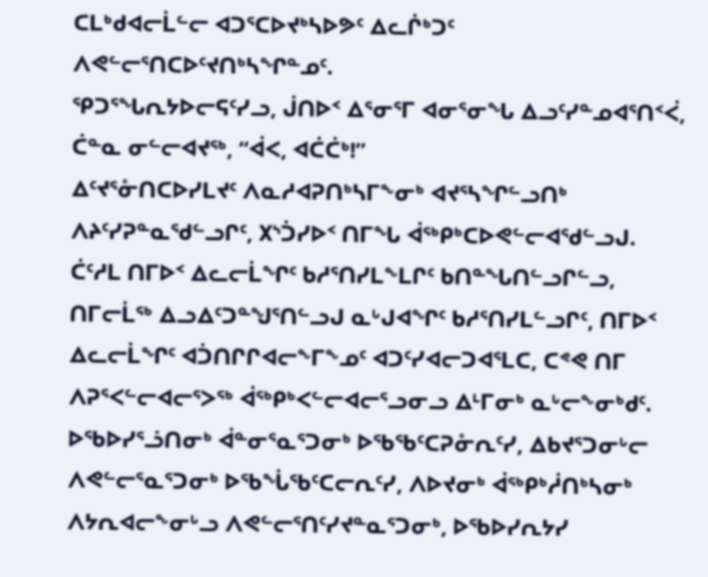ᑕᒪᒃᑯᐊᓕᒫᓪᓕ ᐊᑐᕐᑕᐅᔪᒃᓴᐅᕗᑦ ᐃᓚᒌᒃᑐᑦ ᐱᕙᓪᓕᕐᑎᑕᐅᑦᔪᑎᒃᓴᖏᓐᓄᑦ.
ᕿᑐᕐᖓᕆᔭᐅᓕᕋᑦᓯᓗ, ᒎᑎᐅᑉ ᐃᕐᓂᕐᒥ ᐊᓂᕐᓂᖓ ᐃᓗᑦᓯᓐᓄᐊᕐᑎᑉᐹ, ᑖᓐᓇ ᓂᓪᓕᐊᔪᖅ, “ᐋᐸ, ᐊᑖᑖᒃ!”
ᐃᑦᔪᕐᓁᑎᑕᐅᓯᒪᔪᑦ ᐱᓇᓱᐊᕈᑎᒃᓴᒥᖕᓂᒃ ᐊᔪᕐᓴᖏᓪᓗᑎᒃ ᐱᔨᑦᓯᕈᓐᓇᖁᓪᓗᒋᑦ, ᙭ᔅᑑᓯᐅᑉ ᑎᒥᖓ ᐋᖅᑭᒃᑕᐅᕙᓪᓕᐊᖁᓪᓗᒍ.
ᑖᑦᓱᒪ ᑎᒥᐅᑉ ᐃᓚᓕᒫᖏᑦ ᑲᓱᕐᑎᓯᒪᖕᒪᒋᑦ ᑲᑎᓐᖓᑎᓪᓗᒋᓪᓗ, ᑎᒥᓕᒫᖅ ᐃᓗᐃᑦᑐᓐᖑᕐᑎᓪᓗᒍ ᓇᒡᒍᐊᖏᑦ ᑲᓱᕐᑎᓯᒪᓪᓗᒋᑦ, ᑎᒥᐅᑉ ᐃᓚᓕᒫᖏᑦ ᐊᑑᑎᒋᒋᐊᓕᖕᒥᖕᓄᑦ ᐊᑐᑦᓯᐊᓕᑐᐊᕐᒪᑕ, ᑕᕝᕙ ᑎᒥ ᐱᕈᕐᐸᓪᓕᐊᓕᕐᐳᖅ ᐋᖅᑭᒃᐸᓪᓕᐊᓕᕐᓗᓂᓗ ᐃᒻᒥᓂᒃ ᓇᒡᓕᖕᓂᒃᑯᑦ.
ᐅᖃᐅᓯᕐᓘᑎᓂᒃ ᐋᓐᓂᕐᓇᕐᑐᓂᒃ ᐅᖃᖃᑦᑕᕈᓁᕆᑦᓯ, ᐃᑲᔪᕐᑐᓂᒡᓕ ᐱᕙᓪᓕᕐᓇᕐᑐᓂᒃ ᐅᖃᖔᖃᑦᑕᓕᕆᑦᓯ, ᐱᐅᔪᓂᒃ ᐋᖅᑭᒃᓲᑎᒃᓴᓂᒃ ᐱᔭᕆᐊᓕᖕᓂᒡᓗ ᐱᕙᓪᓕᕐᑎᑦᓯᔪᓐᓇᕐᑐᓂᒃ, ᐅᖃᐅᓯᕆᔭᓯ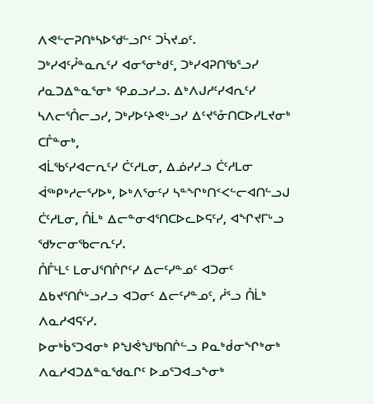ᐱᕙᓪᓕᕈᑎᒃᓴᐅᖁᓪᓗᒋᑦ ᑐᓵᔪᓄᑦ.
ᑐᒃᓯᐊᑦᓮᓐᓇᕆᑦᓯ ᐊᓂᕐᓂᒃᑯᑦ, ᑐᒃᓯᐊᕈᑎᖃᕐᓗᓯ ᓱᓇᑐᐃᓐᓇᕐᓂᒃ ᕿᓄᓗᓯᓗ. ᐃᒃᐱᒍᓱᑦᓯᐊᕆᑦᓯ ᓴᐱᓕᕐᑍᓕᓗᓯ, ᑐᒃᓯᐅᑦᔨᕙᒡᓗᓯ ᐃᑦᔪᕐᓁᑎᑕᐅᓯᒪᔪᓂᒃ ᑕᒤᓐᓂᒃ,
ᐊᒫᖃᑦᓯᐊᓕᕆᑦᓯ ᑖᑦᓱᒪᓂ, ᐃᓅᓯᓯᓗ ᑖᑦᓱᒪᓂ ᐋᖅᑭᒃᓱᓕᕐᓯᐅᒃ, ᐅᒃᐱᕐᓂᑦᓯ ᓴᓐᖏᒃᑎᑉᐸᓪᓕᐊᑎᓪᓗᒍ ᑖᑦᓱᒪᓂ, ᑍᒫᒃ ᐃᓕᓐᓂᐊᕐᑎᑕᐅᓚᐅᕋᑦᓯ, ᐊᖏᔪᒥᒡᓗ ᖁᔭᓕᓂᖃᓕᕆᑦᓯ.
ᑍᒤᒻᒪᑦ ᒪᓂᒍᕐᑎᒌᒋᑦᓯ ᐃᓕᑦᓯᓐᓄᑦ ᐊᑐᓂᑦ ᐃᑲᔪᕐᑎᒌᒡᓗᓯᓗ ᐊᑐᓂᑦ ᐃᓕᑦᓯᓐᓄᑦ, ᓲᕐᓗ ᑍᒫᒃ ᐱᓇᓱᐊᕋᑦᓯ.
ᐅᓂᒃᑳᕐᑐᐊᓂᒃ ᑭᖑᕚᖑᖃᑎᒌᓪᓗ ᑭᓇᒃᑰᓂᖏᒃᓂᒃ ᐱᓇᓱᐊᑐᐃᓐᓇᖁᓇᒋᑦ ᐅᓄᕐᑐᐊᓗᖕᓂᒃ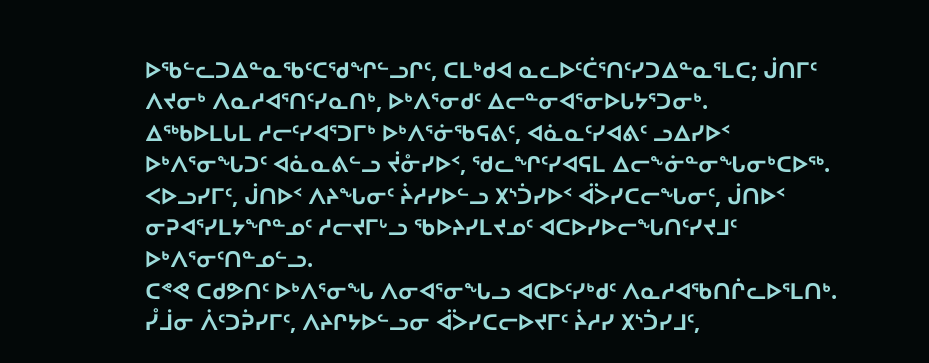ᐅᖃᓪᓚᑐᐃᓐᓇᖃᑦᑕᖁᖏᓪᓗᒋᑦ, ᑕᒪᒃᑯᐊ ᓇᓚᐅᑦᑖᕐᑎᑦᓯᑐᐃᓐᓇᕐᒪᑕ; ᒎᑎᒥᑦ ᐱᔪᓂᒃ ᐱᓇᓱᐊᕐᑎᑦᓯᓇᑎᒃ, ᐅᒃᐱᕐᓂᑯᑦ ᐃᓕᓐᓂᐊᕐᓂᐅᒐᔭᕐᑐᓂᒃ.
ᐃᖅᑲᐅᒪᒐᒪ ᓱᓕᑦᓯᐊᕐᑐᒥᒃ ᐅᒃᐱᕐᓃᖃᕋᕕᑦ, ᐊᓈᓇᑦᓯᐊᕕᑦ ᓗᐃᓯᐅᑉ ᐅᒃᐱᕐᓂᖓᑐᑦ ᐊᓈᓇᕕᓪᓗ ᔫᓁᓯᐅᑉ, ᖁᓚᖏᑦᓯᐊᕋᒪ ᐃᓕᖕᓃᓐᓂᖓᓂᒃᑕᐅᖅ.
ᐸᐅᓗᓯᒥᑦ, ᒎᑎᐅᑉ ᐱᔨᖓᓂᑦ ᔩᓱᓯᐅᓪᓗ ᙭ᔅᑑᓯᐅᑉ ᐋᐴᓯᑕᓕᖓᓂᑦ, ᒎᑎᐅᑉ ᓂᕈᐊᕐᓯᒪᔭᖏᓐᓄᑦ ᓱᓕᔪᒥᒡᓗ ᖃᐅᔨᓯᒪᔪᓄᑦ ᐊᑕᐅᓯᐅᓕᖓᑎᑦᓯᔪᒧᑦ ᐅᒃᐱᕐᓂᑦᑎᓐᓄᓪᓗ.
ᑕᕝᕙ ᑕᑯᕗᑎᑦ ᐅᒃᐱᕐᓂᖓ ᐱᓂᐊᕐᓂᖓᓗ ᐊᑕᐅᑦᓯᒃᑯᑦ ᐱᓇᓱᐊᖃᑎᒌᓚᐅᕐᒪᑎᒃ.
ᓮᒨᓂ ᐲᑦᑐᕉᓯᒥᑦ, ᐱᔨᒋᔭᐅᓪᓗᓂ ᐋᐴᓯᑕᓕᐅᔪᒥᑦ ᔩᓱᓯ ᙭ᔅᑑᓯᒧᑦ,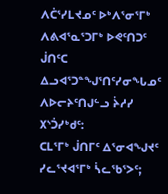ᐱᑖᕐᓯᒪᔪᓄᑦ ᐅᒃᐱᕐᓂᕐᒥᒃ ᐱᕕᐊᕐᓇᕐᑐᒥᒃ ᐅᕙᑦᑎᑐᑦ ᒎᑎᑦᑕ ᐃᓗᐊᕐᑐᓐᖑᕐᑎᑦᓯᓂᖓᓄᑦ ᐱᐅᓕᔨᑦᑎᒍᓪᓗ ᔩᓱᓯ ᙭ᔅᑑᓯᒃᑯᑦ:
ᑕᒪᕐᒥᒃ ᒎᑎᒥᑦ ᐃᕐᓂᐊᖑᔪᑦ ᓯᓚᕐᔪᐊᕐᒥᒃ ᓵᓚᖃᕐᐳᑦ;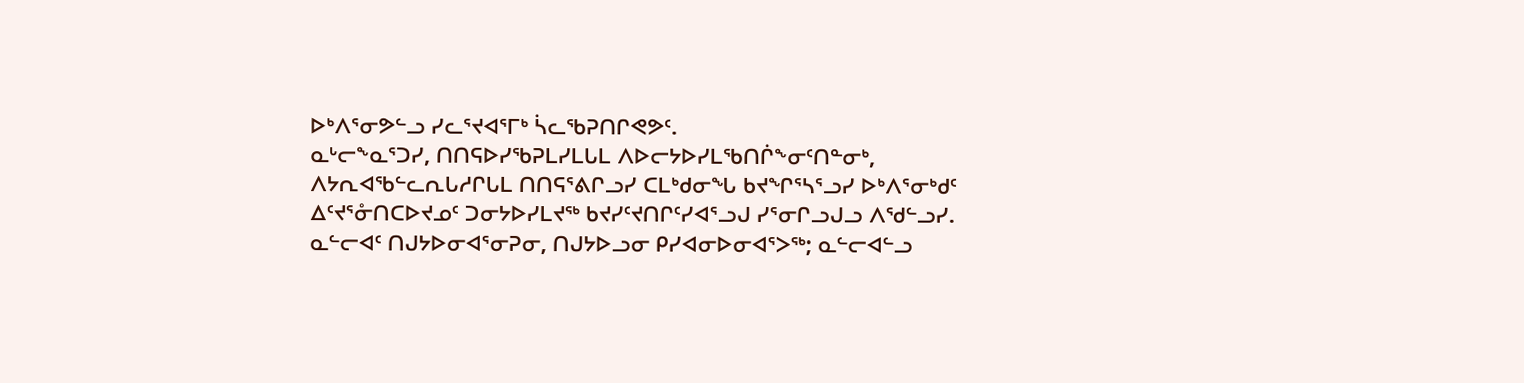ᐅᒃᐱᕐᓂᕗᓪᓗ ᓯᓚᕐᔪᐊᕐᒥᒃ ᓵᓚᖃᕈᑎᒋᕙᕗᑦ.
ᓇᒡᓕᖕᓇᕐᑐᓯ, ᑎᑎᕋᐅᓯᖃᕈᒪᓯᒪᒐᒪ ᐱᐅᓕᔭᐅᓯᒪᖃᑎᒌᖕᓂᑦᑎᓐᓂᒃ, ᐱᔭᕆᐊᖃᓪᓚᕆᒐᓱᒋᒐᒪ ᑎᑎᕋᕐᕕᒋᓗᓯ ᑕᒪᒃᑯᓂᖓ ᑲᔪᖏᕐᓴᕐᓗᓯ ᐅᒃᐱᕐᓂᒃᑯᑦ ᐃᑦᔪᕐᓁᑎᑕᐅᔪᓄᑦ ᑐᓂᔭᐅᓯᒪᔪᖅ ᑲᔪᓯᑦᔪᑎᒋᑦᓯᐊᕐᓗᒍ ᓯᕐᓂᒋᓗᒍᓗ ᐱᖁᓪᓗᓯ.
ᓇᓪᓕᐊᑦ ᑎᒍᔭᐅᓂᐊᕐᓂᕈᓂ, ᑎᒍᔭᐅᓗᓂ ᑭᓯᐊᓂᐅᓂᐊᕐᐳᖅ; ᓇᓪᓕᐊᓪᓗ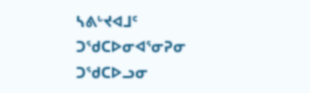ᓴᕕᒡᔪᐊᒧᑦ ᑐᖁᑕᐅᓂᐊᕐᓂᕈᓂ ᑐᖁᑕᐅᓗᓂ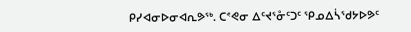ᑭᓯᐊᓂᐅᓂᐊᕆᕗᖅ. ᑕᕝᕙᓂ ᐃᑦᔪᕐᓁᑦᑐᑦ ᕿᓄᐃᓵᖁᔭᐅᕗᑦ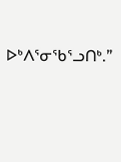ᐅᒃᐱᕐᓂᖃᕐᓗᑎᒃ.”